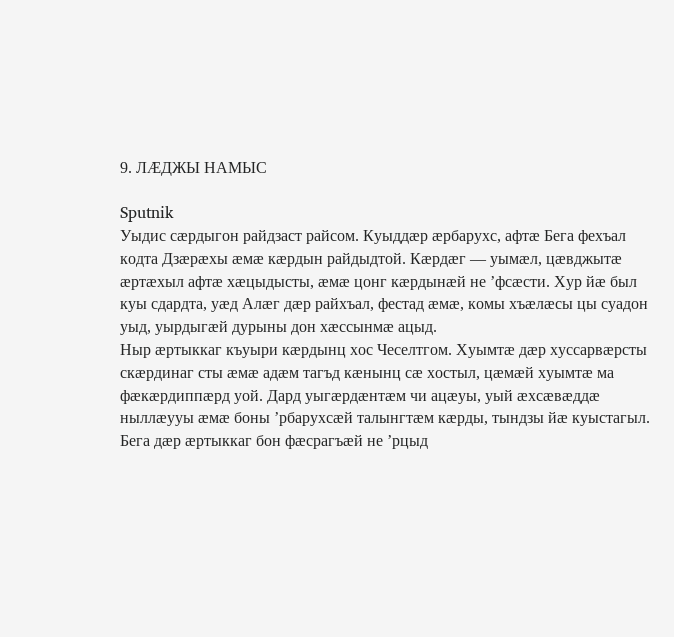9. ЛÆДЖЫ НАМЫС

Sputnik
Уыдис сæрдыгон райдзаст райсом. Куыддæр æрбарухс, афтæ Бега фехъал кодта Дзæрæхы æмæ кæрдын райдыдтой. Кæрдæг — уымæл, цæвджытæ æртæхыл афтæ хæцыдысты, æмæ цонг кæрдынæй не ’фсæсти. Хур йæ был куы сдардта, уæд Алæг дæр райхъал, фестад æмæ, комы хъæлæсы цы суадон уыд, уырдыгæй дурыны дон хæссынмæ ацыд.
Ныр æртыккаг къуыри кæрдынц хос Чеселтгом. Хуымтæ дæр хуссарвæрсты скæрдинаг сты æмæ адæм тагъд кæнынц сæ хостыл, цæмæй хуымтæ ма фæкæрдиппæрд уой. Дард уыгæрдæнтæм чи ацæуы, уый æхсæвæддæ ныллæууы æмæ боны ’рбарухсæй талынгтæм кæрды, тындзы йæ куыстагыл.
Бега дæр æртыккаг бон фæсрагъæй не ’рцыд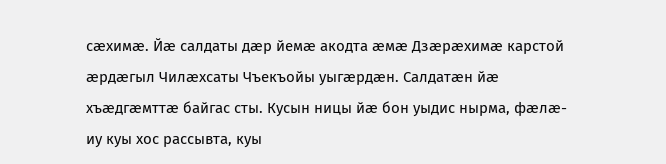сæхимæ. Йæ салдаты дæр йемæ акодта æмæ Дзæрæхимæ карстой æрдæгыл Чилæхсаты Чъекъойы уыгæрдæн. Салдатæн йæ хъæдгæмттæ байгас сты. Кусын ницы йæ бон уыдис нырма, фæлæ-иу куы хос рассывта, куы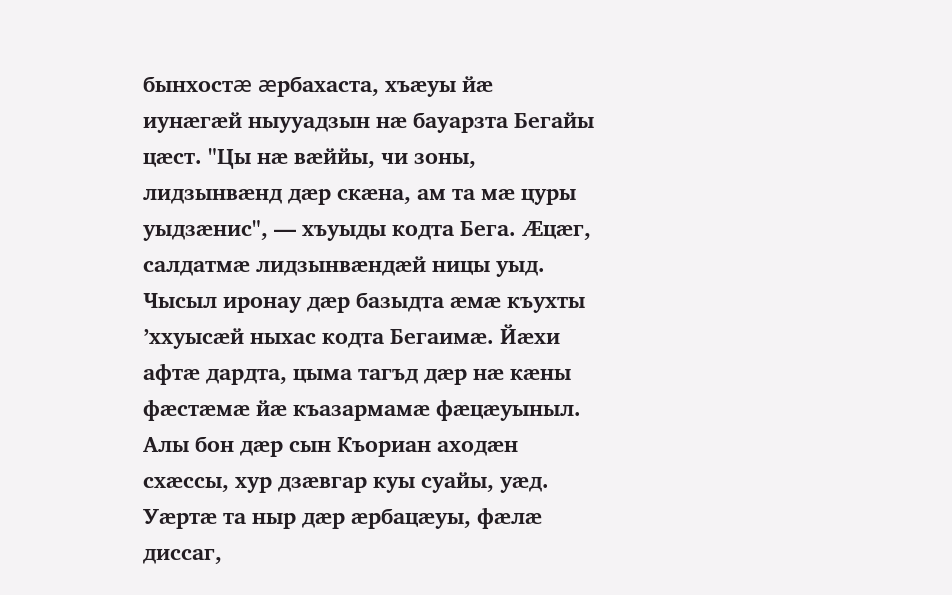бынхостæ æрбахаста, хъæуы йæ иунæгæй ныууадзын нæ бауарзта Бегайы цæст. "Цы нæ вæййы, чи зоны, лидзынвæнд дæр скæна, ам та мæ цуры уыдзæнис", — хъуыды кодта Бега. Æцæг, салдатмæ лидзынвæндæй ницы уыд. Чысыл иронау дæр базыдта æмæ къухты ’ххуысæй ныхас кодта Бегаимæ. Йæхи афтæ дардта, цыма тагъд дæр нæ кæны фæстæмæ йæ къазармамæ фæцæуыныл.
Алы бон дæр сын Къориан аходæн схæссы, хур дзæвгар куы суайы, уæд. Уæртæ та ныр дæр æрбацæуы, фæлæ диссаг,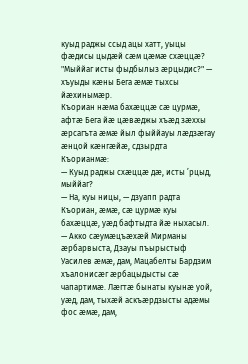куыд раджы ссыд ацы хатт, уыцы фæдисы цыдæй сæм цæмæ схæццæ? "Мыййаг исты фыдбылыз æрцыдис?" — хъуыды кæны Бега æмæ тыхсы йæхинымæр.
Къориан нæма бахæццæ сæ цурмæ, афтæ Бега йæ цæвæджы хъæд зæххы æрсагъта æмæ йыл фыййауы лæдзæгау æнцой кæнгæйæ, сдзырдта Къорианмæ:
— Куыд раджы схæццæ дæ, исты ’рцыд, мыййаг?
— На, куы ницы, — дзуапп радта Къориан, æмæ, сæ цурмæ куы бахæццæ, уæд бафтыдта йæ ныхасыл. — Акко сæумæцъæхæй Мирманы æрбарвыста, Дзауы пъырыстыф Уасилев æмæ, дам, Мацабелты Бардзим хъалонисæг æрбацыдысты сæ чапартимæ. Лæгтæ бынаты куынæ уой, уæд, дам, тыхæй аскъæрдзысты адæмы фос æмæ, дам,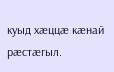куыд хæццæ кæнай рæстæгыл.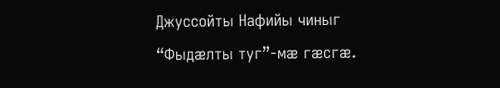Джуссойты Нафийы чиныг “Фыдæлты туг”-мæ гæсгæ.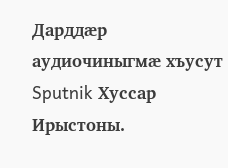Дарддæр аудиочиныгмæ хъусут Sputnik Хуссар Ирыстоны.